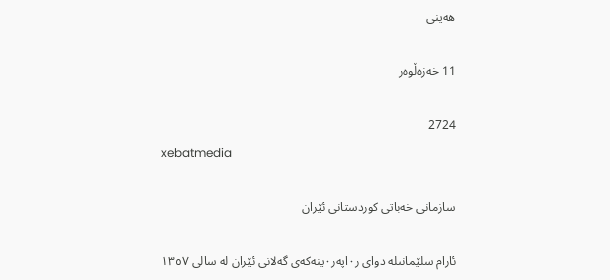هه‌ینی

11 خه‌زه‌ڵوه‌ر

2724
xebatmedia

سازمانی خه‌باتی کوردستانی ئێران

ئارام سلێمانىله‌‌‌ دواى ر٠اپه‌‌‌ر٠ینه‌‌‌که‌‌‌ى گه‌‌‌لانى ئێران له‌‌‌ سالى ١٣٥٧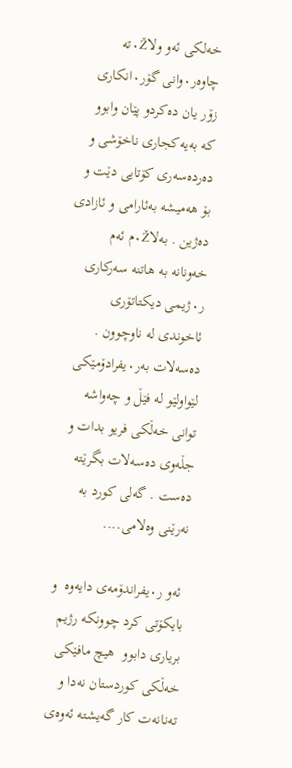خه‌‌‌لکى ئه‌‌‌و ولا٠Žته‌‌‌  چاوه‌‌‌ر٠وانى گۆر٠انکارى  زۆر یان ده‌‌‌کردو پێان وابوو که‌‌‌ به‌‌‌یه‌‌‌کجارى ناخۆشى و ده‌‌‌رده‌‌‌سه‌‌‌رى کۆتایى دێت و  بۆ هه‌‌‌میشه‌‌‌ به‌‌‌ئارامى و ئازادى ده‌‌‌ژین . به‌‌‌لا٠Žم ئه‌‌‌م خه‌‌‌ونانه‌‌‌ به‌‌‌ هاتنه‌‌‌ سه‌‌‌رکارى ر٠ژیمى دیکتاتۆرى ئاخوندى له‌‌‌ ناوچوون . ده‌‌‌سه‌‌‌لات به‌‌‌ر٠یفرادۆمێکى لێواولێو له‌‌‌ فێڵ و چه‌‌‌واشه‌‌‌ توانى خه‌‌‌ڵکى فریو بدات و جڵه‌‌‌وى ده‌‌‌سه‌‌‌لات بگرێته‌‌‌ ده‌‌‌ست . گه‌‌‌لى کورد به‌‌‌ نه‌‌‌رێنى وه‌‌‌لامى....

 ئه‌‌‌و ر٠یفراندۆمه‌‌‌ى دایه‌‌‌وه‌‌‌  و بایکۆتى کرد چوونکه‌‌‌ رژیم بریارى دابوو  هیچ مافێکى خه‌‌‌ڵکى کوردستان نه‌‌‌دا و ته‌‌‌نانه‌‌‌ت کار گه‌‌‌یشته‌‌‌ ئه‌‌‌وه‌‌‌ى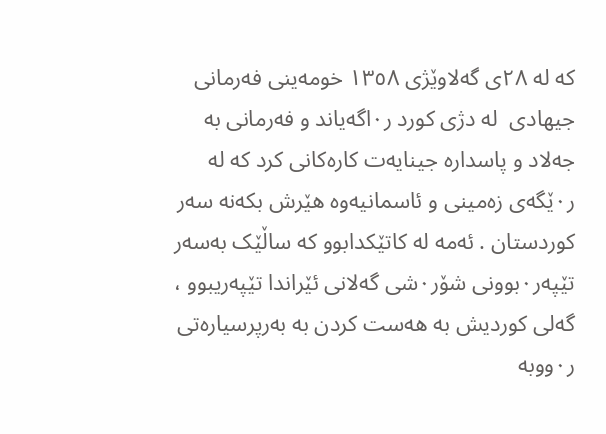که‌‌‌ له‌‌‌ ٢٨ى گه‌‌‌لاوێژى ١٣٥٨ خومه‌‌‌ینى فه‌‌‌رمانى جیهادى  له‌‌‌ دژى کورد ر٠اگه‌‌‌یاند و فه‌‌‌رمانى به‌‌‌ جه‌‌‌لاد و پاسداره‌‌‌ جینایه‌‌‌ت کاره‌‌‌کانى کرد که‌‌‌ له‌‌‌ ر٠ێگه‌‌‌ى زه‌‌‌مینى و ئاسمانیه‌‌‌وه‌‌‌ هێرش بکه‌‌‌نه‌‌‌ سه‌‌‌ر کوردستان . ئه‌‌‌مه‌‌‌ له‌‌‌ کاتێکدابوو که‌‌‌ ساڵێک به‌‌‌سه‌‌‌ر تێپه‌‌‌ر٠بوونى شۆر٠شى گه‌‌‌لانى ئێراندا تێپه‌‌‌ریبوو ، گه‌‌‌لى کوردیش به‌‌‌ هه‌‌‌ست کردن به‌‌‌ به‌‌‌رپرسیاره‌‌‌تى ر٠ووبه‌‌‌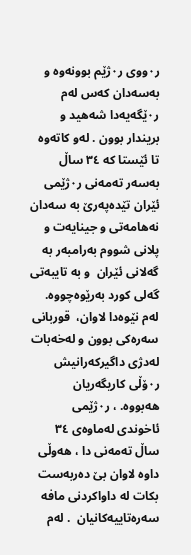ر٠ووى ر٠ژێم بوونه‌‌‌وه‌‌‌ و به‌‌‌سه‌‌‌دان که‌‌‌س له‌‌‌م ر٠ێگه‌‌‌یه‌‌‌دا شه‌‌‌هید و بریندار بوون . له‌‌‌و کاته‌‌‌وه‌‌‌ تا ئێستا که‌‌‌ ٣٤ ساڵ به‌‌‌سه‌‌‌ر ته‌‌‌مه‌‌‌نى ر٠ژێمى ئێران تێده‌‌‌په‌‌‌رێ به‌‌‌ سه‌‌‌دان نه‌‌‌هامه‌‌‌تى و جینایه‌‌‌ت و  پلانى شووم به‌‌‌رامبه‌‌‌ر به‌‌‌ گه‌‌‌لانى ئێران  و به‌‌‌ تایبه‌‌‌تى گه‌‌‌لى کورد به‌‌‌رێوه‌‌‌چووه‌‌‌. له‌‌‌م نێوه‌‌‌دا لاوان،  قوربانى سه‌‌‌ره‌‌‌کى بوون و له‌‌‌خه‌‌‌بات له‌‌‌دژى داگیرکه‌‌‌رانیش ر٠ۆڵى کاریگه‌‌‌ریان  هه‌‌‌بووه‌‌‌. ، ر٠ژێمى ئاخوندى له‌‌‌ماوه‌‌‌ى ٣٤ ساڵ ته‌‌‌مه‌‌‌نى دا ، هه‌‌‌وڵى داوه‌‌‌ لاوان بێ ده‌‌‌ربه‌‌‌ست بکات له‌‌‌ داواکردنى مافه‌‌‌ سه‌‌‌ره‌‌‌تاییه‌‌‌کانیان  . له‌‌‌م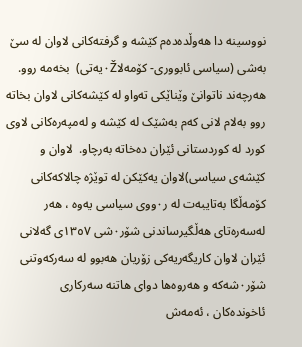نووسینه‌‌‌ دا هه‌‌‌وڵده‌‌‌ده‌‌‌م کێشه‌‌‌ و گرفته‌‌‌کانى لاوان له‌‌‌ سێ به‌‌‌شى (سیاسى ئابوورى- کۆمه‌‌‌لا٠Žیه‌‌‌تى)  بخه‌‌‌مه‌‌‌ روو. هه‌‌‌رچه‌‌‌ند ناتوانێ وێناێکى ته‌‌‌واو له‌‌‌ کێشه‌‌‌کانى لاوان بخاته‌‌‌ روو به‌‌‌لام لانى که‌‌‌م به‌‌‌شێک له‌‌‌ کێشه‌‌‌ و له‌‌‌مپه‌‌‌ره‌‌‌کانى لاوى کورد له‌‌‌ کوردستانى ئێران ده‌‌‌خاته‌‌‌ به‌‌‌رچاو.  لاوان و کێشه‌‌‌ى سیاسی)لاوان یه‌‌‌کێکن له‌‌‌ توێژه‌‌‌ چالاکه‌‌‌کانى کۆمه‌‌‌ڵگا به‌‌‌تایبه‌‌‌ت له‌‌‌ ر٠ووى سیاسى یه‌‌‌وه‌‌‌ ، هه‌‌‌ر له‌‌‌سه‌‌‌ره‌‌‌تاى هه‌‌‌ڵگیرساندنى شۆر٠شى ١٣٥٧ى گه‌‌‌لانى ئێران لاوان کاریگه‌‌‌ریه‌‌‌کى زۆریان هه‌‌‌بوو له‌‌‌ سه‌‌‌رکه‌‌‌وتنى شۆر٠شه‌‌‌که‌‌‌ و هه‌‌‌روه‌‌‌ها دواى هاتنه‌‌‌ سه‌‌‌رکارى ئاخونده‌‌‌کان ، ئه‌‌‌مه‌‌‌ش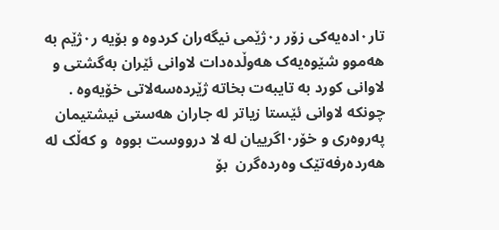تار٠اده‌‌‌یه‌‌‌کى زۆر ر٠ژێمى نیگه‌‌‌ران کردوه‌‌‌ و بۆیه‌‌‌ ر٠ژێم به‌‌‌ هه‌‌‌موو شێوه‌‌‌یه‌‌‌ک هه‌‌‌وڵده‌‌‌دات لاوانى ئێران به‌‌‌گشتى و لاوانى کورد به‌‌‌ تایبه‌‌‌ت بخاته‌‌‌ ژێرده‌‌‌سه‌‌‌لاتى خۆیه‌‌‌وه‌‌‌ . چونکه‌‌‌ لاوانى ئێستا زیاتر له‌‌‌ جاران هه‌‌‌ستى نیشتیمان په‌‌‌روه‌‌‌رى و خۆر٠اگرییان له‌‌‌ لا درووست بووه‌‌‌  و که‌‌‌ڵک له‌‌‌ هه‌‌‌رده‌‌‌رفه‌‌‌تێک وه‌‌‌رده‌‌‌گرن  بۆ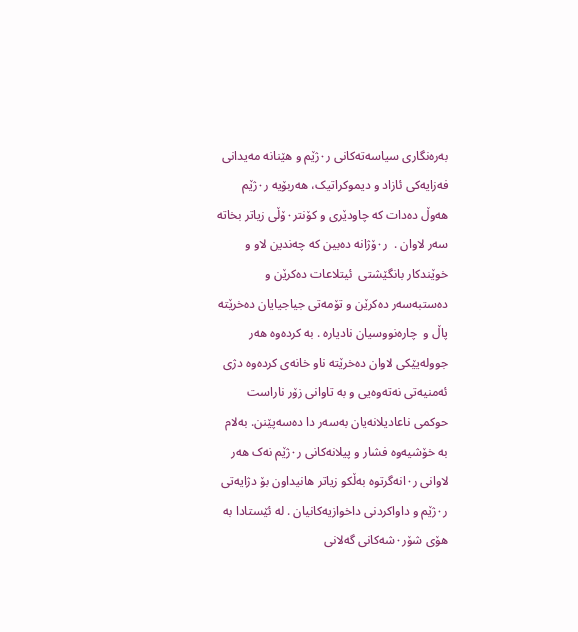به‌‌‌ره‌‌‌نگارى سیاسه‌‌‌ته‌‌‌کانى ر٠ژێم و هێنانه‌‌‌ مه‌‌‌یدانى فه‌‌‌زایه‌‌‌کى ئازاد و دیموکراتیک، هه‌‌‌ربۆیه‌‌‌ ر٠ژێم هه‌‌‌وڵ ده‌‌‌دات که‌‌‌ چاودێرى و کۆنتر٠ۆڵى زیاتر بخاته‌‌‌ سه‌‌‌ر لاوان .  ر٠ۆژانه‌‌‌ ده‌‌‌بین که‌‌‌ چه‌‌‌ندین لاو و خوێندکار بانگێشتى  ئیتلاعات ده‌‌‌کرێن و  ده‌‌‌ستبه‌‌‌سه‌‌‌ر ده‌‌‌کرێن و تۆمه‌‌‌تى جیاجیایان ده‌‌‌خرێته‌‌‌ پاڵ و  چاره‌‌‌نووسیان نادیاره‌‌‌ . به‌‌‌ کرده‌‌‌وه‌‌‌ هه‌‌‌ر جووله‌‌‌یێکى لاوان ده‌‌‌خرێته‌‌‌ ناو خانه‌‌‌ى کرده‌‌‌وه‌‌‌ دژى ئه‌‌‌منیه‌‌‌تى نه‌‌‌ته‌‌‌وه‌‌‌یی و به‌‌‌ تاوانى زۆر ناراست حوکمى ناعادیلانه‌‌‌یان به‌‌‌سه‌‌‌ر دا ده‌‌‌سه‌‌‌پێنن. به‌‌‌لام به‌‌‌ خۆشیه‌‌‌وه‌‌‌ فشار و پیلانه‌‌‌کانى ر٠ژێم نه‌‌‌ک هه‌‌‌ر لاوانى ر٠انه‌‌‌گرتوه‌‌‌ به‌‌‌ڵکو زیاتر هانیداون بۆ دژایه‌‌‌تى ر٠ژێم و داواکردنى داخوازیه‌‌‌کانیان . له‌‌‌ ئێستادا به‌‌‌ هۆى شۆر٠شه‌‌‌کانى گه‌‌‌لانى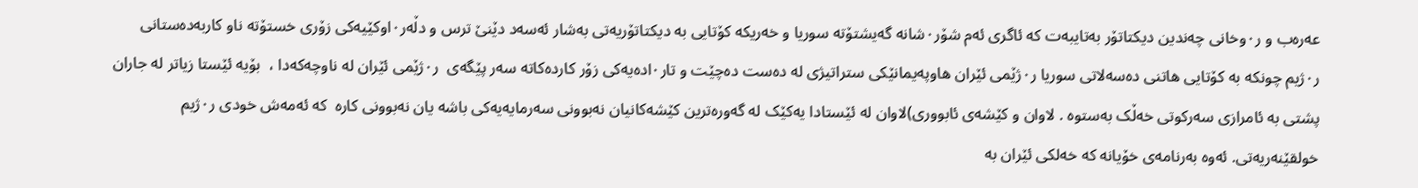عه‌‌‌ره‌‌‌ب و ر٠وخانى چه‌‌‌ندین دیکتاتۆر به‌‌‌تایبه‌‌‌ت که‌‌‌ ئاگرى ئه‌‌‌م شۆر٠شانه‌‌‌ گه‌‌‌یشتۆته‌‌‌ سوریا و خه‌‌‌ریکه‌‌‌ کۆتایی به‌‌‌ دیکتاتۆریه‌‌‌تى به‌‌‌شار ئه‌‌‌سه‌‌‌د دێنێ ترس و دڵه‌‌‌ر٠اوکێیه‌‌‌کى زۆرى خستۆته‌‌‌ ناو کاربه‌‌‌ده‌‌‌ستانى ر٠ژیم چونکه‌‌‌ به‌‌‌ کۆتایى هاتنى ده‌‌‌سه‌‌‌لاتى سوریا ر٠ژێمى ئێران هاوپه‌‌‌یمانێکى ستراتیژى له‌‌‌ ده‌‌‌ست ده‌‌‌چێت و تار٠اده‌‌‌یه‌‌‌کى زۆر کارده‌‌‌کاته‌‌‌ سه‌‌‌ر پێگه‌‌‌ى  ر٠ژێمى ئێران له‌‌‌ ناوچه‌‌‌که‌‌‌دا ،  بۆیه‌‌‌ ئێستا زیاتر له‌‌‌ جاران پشتى به‌‌‌ ئامرازى سه‌‌‌رکوتى خه‌‌‌ڵک به‌‌‌ستوه‌‌‌ . لاوان و کێشه‌‌‌ى ئابوورى)لاوان له‌‌‌ ئێستادا یه‌‌‌کێک له‌‌‌ گه‌‌‌وره‌‌‌ترین کێشه‌‌‌کانیان نه‌‌‌بوونى سه‌‌‌رمایه‌‌‌یه‌‌‌کى باشه‌‌‌ یان نه‌‌‌بوونى کاره‌‌‌  که‌‌‌ ئه‌‌‌مه‌‌‌ش خودى ر٠ژیم خولقێنه‌‌‌ریه‌‌‌تى. ئه‌‌‌وه‌‌‌ به‌‌‌رنامه‌‌‌ى خۆیانه‌‌‌ که‌‌‌ خه‌‌‌لکى ئێران به‌‌‌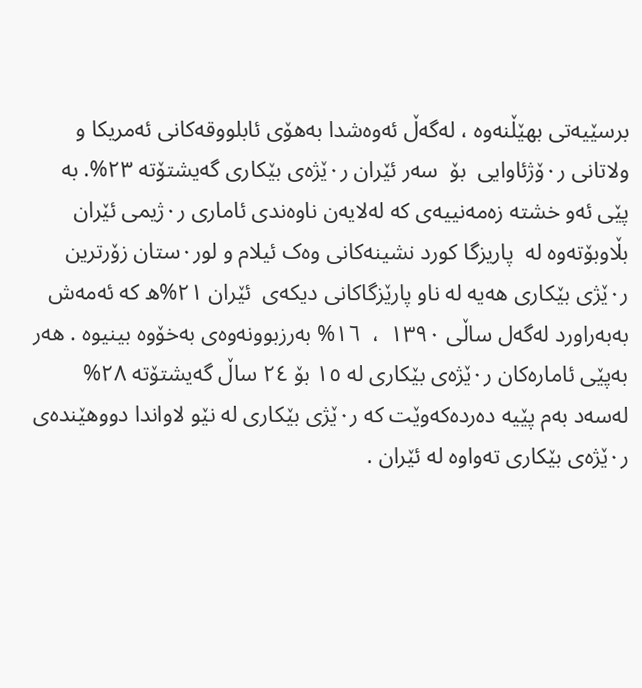برسێیه‌‌‌تى بهێڵنه‌‌‌وه‌‌‌ ، له‌‌‌گه‌‌‌ڵ ئه‌‌‌وه‌‌‌شدا به‌‌‌هۆى ئابلووقه‌‌‌کانى ئه‌‌‌مریکا و ولاتانى ر٠ۆژئاوایى  بۆ  سه‌‌‌ر ئێران ر٠ێژه‌‌‌ى بێکارى گه‌‌‌یشتۆته‌‌‌ ٢٣%. به‌‌‌ پێى ئه‌‌‌و خشته‌‌‌ زه‌‌‌مه‌‌‌نییه‌‌‌ى که‌‌‌ له‌‌‌لایه‌‌‌ن ناوه‌‌‌ندى ئامارى ر٠ژیمى ئێران بڵاوبۆته‌‌‌وه‌‌‌ له‌‌‌  پاریزگا کورد نشینه‌‌‌کانى وه‌‌‌ک ئیلام و لور٠ستان زۆرترین ر٠ێژى بێکاری هه‌‌‌یه‌‌‌ له‌‌‌ ناو پارێزگاکانى دیکه‌‌‌ى  ئێران ٢١%ه‌‌‌ که‌‌‌ ئه‌‌‌مه‌‌‌ش به‌‌‌به‌‌‌راورد له‌‌‌گه‌‌‌ل ساڵى ١٣٩٠  ،  ١٦% به‌‌‌رزبوونه‌‌‌وه‌‌‌ى به‌‌‌خۆوه‌‌‌ بینیوه‌‌‌ . هه‌‌‌ر به‌‌‌پێى ئاماره‌‌‌کان ر٠ێژه‌‌‌ى بێکارى له‌‌‌ ١٥ بۆ ٢٤ ساڵ گه‌‌‌یشتۆته‌‌‌ ٢٨% له‌‌‌سه‌‌‌د به‌‌‌م پێیه‌‌‌ ده‌‌‌رده‌‌‌که‌‌‌وێت که‌‌‌ ر٠ێژى بێکارى له‌‌‌ نێو لاواندا دووهێنده‌‌‌ى ر٠ێژه‌‌‌ى بێکارى ته‌‌‌واوه‌‌‌ له‌‌‌ ئێران .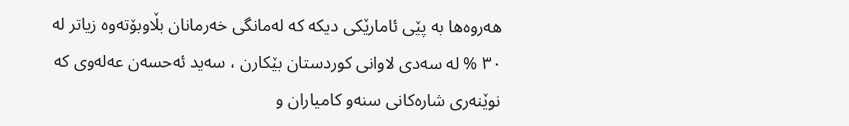هه‌‌‌روه‌‌‌ها به‌‌‌ پێى ئامارێکى دیکه‌‌‌ که‌‌‌ له‌‌‌مانگى خه‌‌‌رمانان بڵاوبۆته‌‌‌وه‌‌‌ زیاتر له‌‌‌ ٣٠ % له‌‌‌ سه‌‌‌دى لاوانى کوردستان بێکارن ، سه‌‌‌ید ئه‌‌‌حسه‌‌‌ن عه‌‌‌له‌‌‌وى که‌‌‌ نوێنه‌‌‌رى شاره‌‌‌کانى سنه‌‌‌و کامیاران و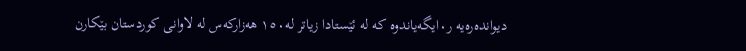دیوانده‌‌‌ره‌‌‌یه‌‌‌ ر٠ایگه‌‌‌یاندوه‌‌‌ که‌‌‌ له‌‌‌ ئێستادا زیاتر له‌‌‌١٥٠ هه‌‌‌زارکه‌‌‌س له‌‌‌ لاوانى کوردستان بێکارن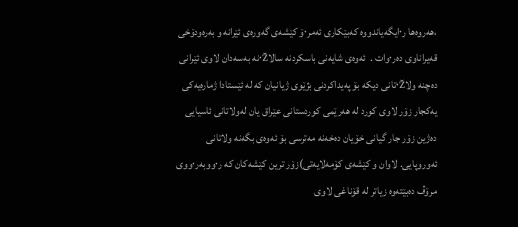،هه‌‌‌روه‌‌‌ها ر٠ایگه‌‌‌یاندووه‌‌‌ که‌‌‌بێکارى ئه‌‌‌مر٠ۆ کێشه‌‌‌ى گه‌‌‌وره‌‌‌ى ئێرانه‌‌‌ و به‌‌‌ره‌‌‌ودۆخى قه‌‌‌یراناوى ده‌‌‌ر٠وات .  ئه‌‌‌وه‌‌‌ى شایه‌‌‌نى باسکردنه‌‌‌ سالا٠Žنه‌‌‌ به‌‌‌سه‌‌‌دان لاوى ئێرانى ده‌‌‌چنه‌‌‌ ولا٠Žتانى دیکه‌‌‌ بۆ په‌‌‌یداکردنى بژێوى ژیانیان که‌‌‌ له‌‌‌ ئێستادا ژماره‌‌‌یه‌‌‌کى یه‌‌‌کجار زۆر لاوى کورد له‌‌‌ هه‌‌‌رێمى کوردستانى عێراق یان له‌‌‌ولاتانى ئاسیایى  ده‌‌‌ژین زۆر جار گیانى خۆیان ده‌‌‌خه‌‌‌نه‌‌‌ مه‌‌‌ترسى بۆ ئه‌‌‌وه‌‌‌ى بگه‌‌‌نه‌‌‌ ولاتانى ئه‌‌‌وروپایى. لاوان و کێشه‌‌‌ى کۆمه‌‌‌لایه‌‌‌تى)زۆر ترین کێشه‌‌‌کان که‌‌‌ ر٠ووبه‌‌‌ر٠ووى مرۆڤ ده‌‌‌بێته‌‌‌وه‌‌‌ زیاتر له‌‌‌ قۆناغى لاوى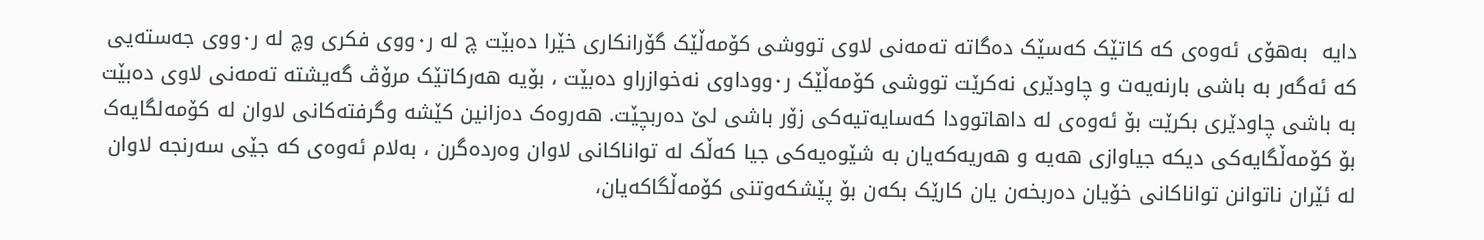دایه‌‌‌  به‌‌‌هۆى ئه‌‌‌وه‌‌‌ى که‌‌‌ کاتێک که‌‌‌سێک ده‌‌‌گاته‌‌‌ ته‌‌‌مه‌‌‌نى لاوى تووشى کۆمه‌‌‌ڵێک گۆرانکارى خێرا ده‌‌‌بێت چ له‌‌‌ ر٠ووى فکرى وچ له‌‌‌ ر٠ووى جه‌‌‌سته‌‌‌یى که‌‌‌ ئه‌‌‌گه‌‌‌ر به‌‌‌ باشى بارنه‌‌‌یه‌‌‌ت و چاودێرى نه‌‌‌کرێت تووشى کۆمه‌‌‌ڵێک ر٠ووداوى نه‌‌‌خوازراو ده‌‌‌بێت ، بۆیه‌‌‌ هه‌‌‌رکاتێک مرۆڤ گه‌‌‌یشته‌‌‌ ته‌‌‌مه‌‌‌نى لاوى ده‌‌‌بێت به‌‌‌ باشى چاودێرى بکرێت بۆ ئه‌‌‌وه‌‌‌ى له‌‌‌ داهاتوودا که‌‌‌سایه‌‌‌تیه‌‌‌کى زۆر باشى لێ ده‌‌‌ربچێت. هه‌‌‌روه‌‌‌ک ده‌‌‌زانین کێشه‌‌‌ وگرفته‌‌‌کانى لاوان له‌‌‌ کۆمه‌‌‌لگایه‌‌‌ک بۆ کۆمه‌‌‌ڵگایه‌‌‌کى دیکه‌‌‌ جیاوازى هه‌‌‌یه‌‌‌ و هه‌‌‌ریه‌‌‌که‌‌‌یان به‌‌‌ شێوه‌‌‌یه‌‌‌کى جیا که‌‌‌ڵک له‌‌‌ تواناکانى لاوان وه‌‌‌رده‌‌‌گرن ، به‌‌‌لام ئه‌‌‌وه‌‌‌ى که‌‌‌ جێى سه‌‌‌رنجه‌‌‌ لاوان له‌‌‌ ئێران ناتوانن تواناکانى خۆیان ده‌‌‌ربخه‌‌‌ن یان کارێک بکه‌‌‌ن بۆ پێشکه‌‌‌وتنى کۆمه‌‌‌ڵگاکه‌‌‌یان،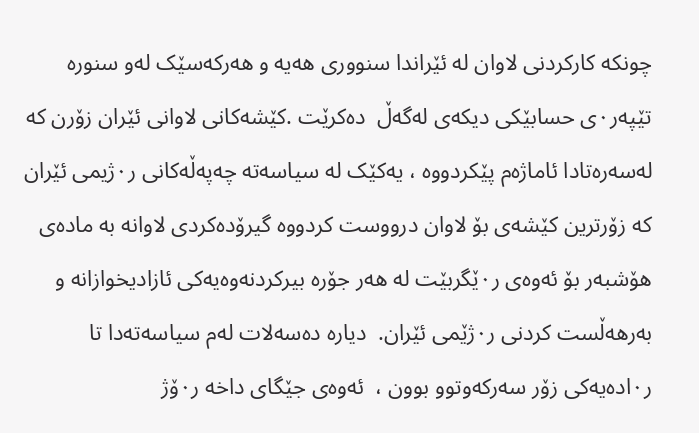چونکه‌‌‌ کارکردنى لاوان له‌‌‌ ئێراندا سنوورى هه‌‌‌یه‌‌‌ و هه‌‌‌رکه‌‌‌سێک له‌‌‌و سنوره‌‌‌ تێپه‌‌‌ر٠ى حسابێکى دیکه‌‌‌ى له‌‌‌گه‌‌‌ڵ  ده‌‌‌کرێت .کێشه‌‌‌کانى لاوانى ئێران زۆرن که‌‌‌ له‌‌‌سه‌‌‌ره‌‌‌تادا ئاماژه‌‌‌م پێکردووه‌‌‌ ، یه‌‌‌کێک له‌‌‌ سیاسه‌‌‌ته‌‌‌ چه‌‌‌په‌‌‌ڵه‌‌‌کانى ر٠ژیمى ئێران   که‌‌‌ زۆرترین کێشه‌‌‌ى بۆ لاوان درووست کردووه‌‌‌ گیرۆده‌‌‌کردى لاوانه‌‌‌ به‌‌‌ ماده‌‌‌ى هۆشبه‌‌‌ر بۆ ئه‌‌‌وه‌‌‌ى ر٠ێگربێت له‌‌‌ هه‌‌‌ر جۆره‌‌‌ بیرکردنه‌‌‌وه‌‌‌یه‌‌‌کى ئازادیخوازانه‌‌‌ و به‌‌‌رهه‌‌‌ڵست کردنى ر٠ژێمى ئێران.  دیاره‌‌‌ ده‌‌‌سه‌‌‌لات له‌‌‌م سیاسه‌‌‌ته‌‌‌دا تا ر٠اده‌‌‌یه‌‌‌کى زۆر سه‌‌‌رکه‌‌‌وتوو بوون ،  ئه‌‌‌وه‌‌‌ى جێگاى داخه‌‌‌ ر٠ۆژ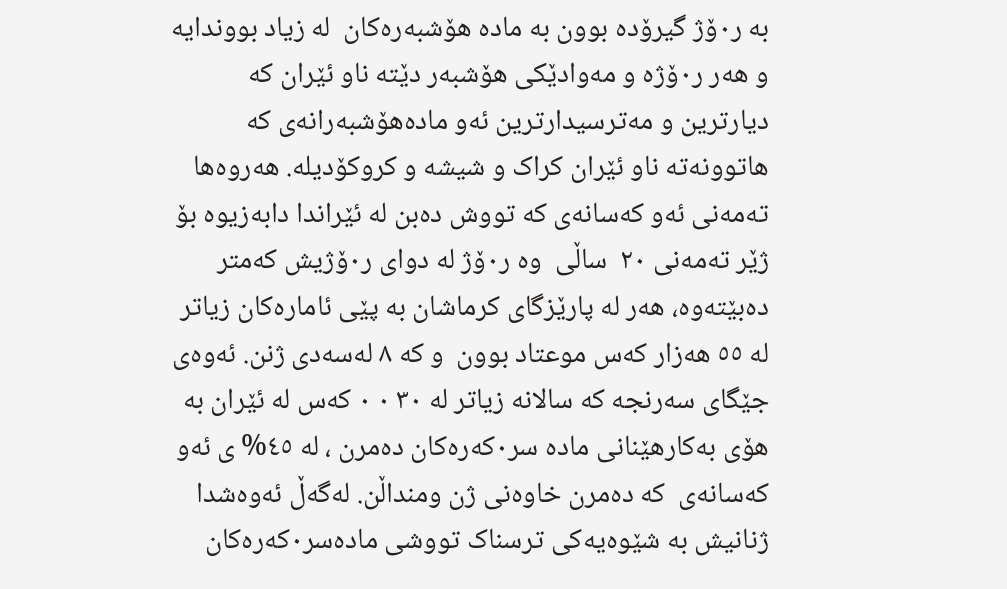به‌‌‌ ر٠ۆژ گیرۆده‌‌‌ بوون به‌‌‌ ماده‌‌‌ هۆشبه‌‌‌ره‌‌‌کان  له‌‌‌ زیاد بووندایه‌‌‌ و هه‌‌‌ر ر٠ۆژه‌‌‌ و مه‌‌‌وادێکى هۆشبه‌‌‌ر دێته‌‌‌ ناو ئێران که‌‌‌ دیارترین و مه‌‌‌ترسیدارترین ئه‌‌‌و ماده‌‌‌هۆشبه‌‌‌رانه‌‌‌ى که‌‌‌ هاتوونه‌‌‌ته‌‌‌ ناو ئێران کراک و شیشه‌‌‌ و کروکۆدیله‌‌‌. هه‌‌‌روه‌‌‌ها  ته‌‌‌مه‌‌‌نى ئه‌‌‌و که‌‌‌سانه‌‌‌ى که‌‌‌ تووش ده‌‌‌بن له‌‌‌ ئێراندا دابه‌‌‌زیوه‌‌‌ بۆ ژێر ته‌‌‌مه‌‌‌نى ٢٠  ساڵى  وه‌‌‌ ر٠ۆژ له‌‌‌ دواى ر٠ۆژیش که‌‌‌متر ده‌‌‌بێته‌‌‌وه‌‌‌، هه‌‌‌ر له‌‌‌ پارێزگاى کرماشان به‌‌‌ پێى ئاماره‌‌‌کان زیاتر له‌‌‌ ٥٥ هه‌‌‌زار که‌‌‌س موعتاد بوون  و که‌‌‌ ٨ له‌‌‌سه‌‌‌دى ژنن. ئه‌‌‌وه‌‌‌ى جێگاى سه‌‌‌رنجه‌‌‌ که‌‌‌ سالانه‌‌‌ زیاتر له‌‌‌ ٣٠ ٠ ٠ که‌‌‌س له‌‌‌ ئێران به‌‌‌ هۆى به‌‌‌کارهێنانى ماده‌‌‌ سر٠که‌‌‌ره‌‌‌کان ده‌‌‌مرن ، له‌‌‌ ٤٥% ى ئه‌‌‌و  که‌‌‌سانه‌‌‌ى  که‌‌‌ ده‌‌‌مرن خاوه‌‌‌نى ژن ومنداڵن. له‌‌‌گه‌‌‌ڵ ئه‌‌‌وه‌‌‌شدا ژنانیش به‌‌‌ شێوه‌‌‌یه‌‌‌کى ترسناک تووشى ماده‌‌‌سر٠که‌‌‌ره‌‌‌کان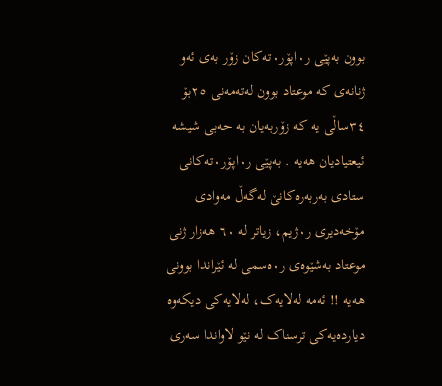بوون به‌‌‌پێى ر٠اپۆر٠ته‌‌‌کان زۆر به‌‌‌ى ئه‌‌‌و ژنانه‌‌‌ى که‌‌‌ موعتاد بوون له‌‌‌ته‌‌‌مه‌‌‌نى ٢٥بۆ ٣٤ساڵى یه‌‌‌ که‌‌‌ زۆربه‌‌‌یان به‌‌‌ حه‌‌‌بى شیشه‌‌‌ ئیعتیادیان هه‌‌‌یه‌‌‌ . به‌‌‌پێى ر٠اپۆر٠ته‌‌‌کانى ستادى به‌‌‌ربه‌‌‌ره‌‌‌کانێ له‌‌‌گه‌‌‌ڵ مه‌‌‌وادى مۆخه‌‌‌دیرى ر٠ژیم، زیاتر له‌‌‌ ٦٠ هه‌‌‌زار ژنى موعتاد به‌‌‌شێوه‌‌‌ى ر٠ه‌‌‌سمى له‌‌‌ ئێراندا بوونى هه‌‌‌یه‌‌‌ !! ئه‌‌‌مه‌‌‌ له‌‌‌لایه‌‌‌ک، له‌‌‌لایه‌‌‌کى دیکه‌‌‌وه‌‌‌ دیارده‌‌‌یه‌‌‌کى ترسناک له‌‌‌ نێو لاواندا سه‌‌‌رى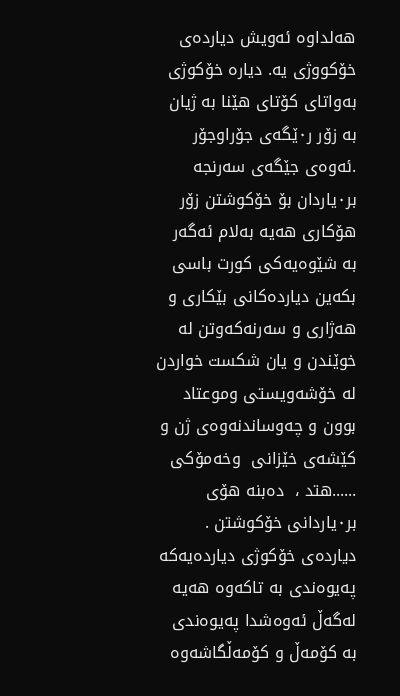هه‌‌‌لداوه‌‌‌ ئه‌‌‌ویش دیارده‌‌‌ى خۆکووژى یه‌‌‌. دیاره‌‌‌ خۆکوژى به‌‌‌واتاى کۆتاى هێنا به‌‌‌ ژیان به‌‌‌ زۆر ر٠ێگه‌‌‌ى جۆراوجۆر .ئه‌‌‌وه‌‌‌ى جێگه‌‌‌ى سه‌‌‌رنجه‌‌‌ بر٠یاردان بۆ خۆکوشتن زۆر هۆکارى هه‌‌‌یه‌‌‌ به‌‌‌لام ئه‌‌‌گه‌‌‌ر به‌‌‌ شێوه‌‌‌یه‌‌‌کى کورت باسى بکه‌‌‌ین دیارده‌‌‌کانى بێکارى و هه‌‌‌ژارى و سه‌‌‌رنه‌‌‌که‌‌‌وتن له‌‌‌ خوێندن و یان شکست خواردن له‌‌‌ خۆشه‌‌‌ویستى وموعتاد بوون و چه‌‌‌وساندنه‌‌‌وه‌‌‌ى ژن و کێشه‌‌‌ى خێزانى  وخه‌‌‌مۆکى ......هتد ،  ده‌‌‌بنه‌‌‌ هۆى بر٠یاردانى خۆکوشتن . دیارده‌‌‌ى خۆکوژى دیارده‌‌‌یه‌‌‌که‌‌‌ په‌‌‌یوه‌‌‌ندى به‌‌‌ تاکه‌‌‌وه‌‌‌ هه‌‌‌یه‌‌‌ له‌‌‌گه‌‌‌ڵ ئه‌‌‌وه‌‌‌شدا په‌‌‌یوه‌‌‌ندى به‌‌‌ کۆمه‌‌‌ڵ و کۆمه‌‌‌ڵگاشه‌‌‌وه‌‌‌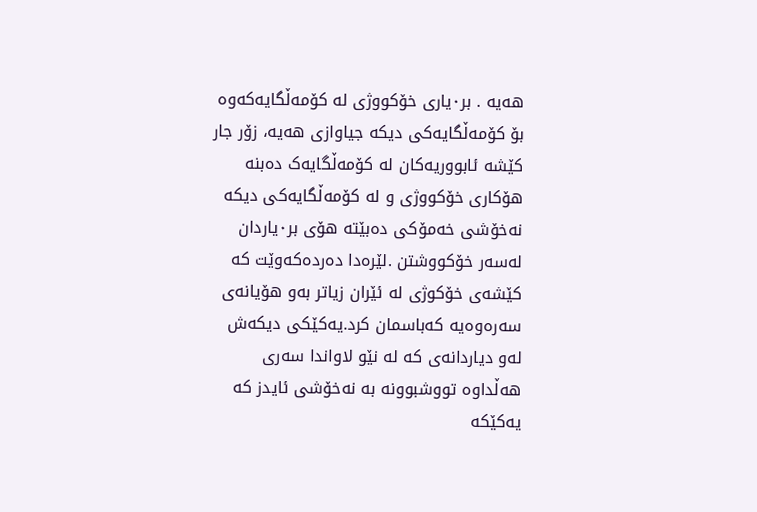هه‌‌‌یه‌‌‌ . بر٠یارى خۆکووژى له‌‌‌ کۆمه‌‌‌ڵگایه‌‌‌که‌‌‌وه‌‌‌ بۆ کۆمه‌‌‌ڵگایه‌‌‌کى دیکه‌‌‌ جیاوازى هه‌‌‌یه‌‌‌، زۆر جار کێشه‌‌‌ ئابووریه‌‌‌کان له‌‌‌ کۆمه‌‌‌ڵگایه‌‌‌ک ده‌‌‌بنه‌‌‌ هۆکارى خۆکووژى و له‌‌‌ کۆمه‌‌‌ڵگایه‌‌‌کى دیکه‌‌‌ نه‌‌‌خۆشى خه‌‌‌مۆکى ده‌‌‌بێته‌‌‌ هۆى بر٠یاردان له‌‌‌سه‌‌‌ر خۆکووشتن .لێره‌‌‌دا ده‌‌‌رده‌‌‌که‌‌‌وێت که‌‌‌ کێشه‌‌‌ى خۆکوژى له‌‌‌ ئێران زیاتر به‌‌‌و هۆیانه‌‌‌ى سه‌‌‌ره‌‌‌وه‌‌‌یه‌‌‌ که‌‌‌باسمان کرد.یه‌‌‌کێکى دیکه‌‌‌ش له‌‌‌و دیاردانه‌‌‌ى که‌‌‌ له‌‌‌ نێو لاواندا سه‌‌‌رى هه‌‌‌ڵداوه‌‌‌ تووشبوونه‌‌‌ به‌‌‌ نه‌‌‌خۆشى ئایدز که‌‌‌ یه‌‌‌کێکه‌‌‌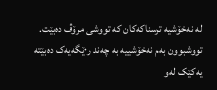له‌‌‌ نه‌‌‌خۆشیه‌‌‌ ترسناکه‌‌‌کان که‌‌‌ تووشى مرۆڤ ده‌‌‌بێت.  تووشبوون به‌‌‌م نه‌‌‌خۆشییه‌‌‌ به‌‌‌ چه‌‌‌ند ر٠ێگه‌‌‌یه‌‌‌ک ده‌‌‌بێته‌‌‌ یه‌‌‌کێک له‌‌‌و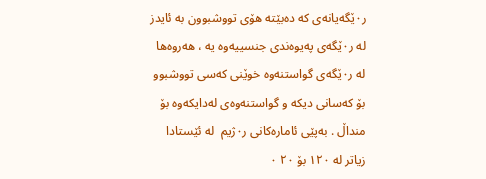ر٠ێگه‌‌‌یانه‌‌‌ى که‌‌‌ ده‌‌‌بێته‌‌‌ هۆى تووشبوون به‌‌‌ ئایدز له‌‌‌ ر٠ێگه‌‌‌ى په‌‌‌یوه‌‌‌ندى جنسییه‌‌‌وه‌‌‌ یه‌‌‌ ، هه‌‌‌روه‌‌‌ها  له‌‌‌ ر٠ێگه‌‌‌ى گواستنه‌‌‌وه‌‌‌ خوێنى که‌‌‌سى تووشبوو بۆ که‌‌‌سانى دیکه‌‌‌ و گواستنه‌‌‌وه‌‌‌ى له‌‌‌دایکه‌‌‌وه‌‌‌ بۆ منداڵ . به‌‌‌پێى ئاماره‌‌‌کانى ر٠ژیم  له‌‌‌ ئێستادا زیاتر له‌‌‌ ١٢٠ بۆ ٢٠ ٠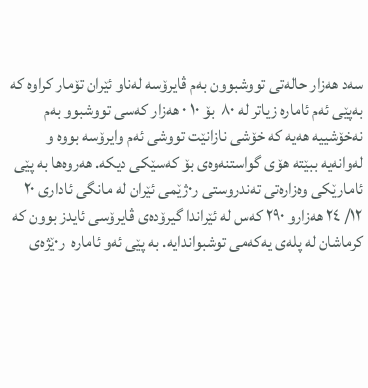سه‌‌‌د هه‌‌‌زار حاله‌‌‌تى تووشبوون به‌‌‌م ڤایرۆسه‌‌‌ له‌‌‌ناو ئێران تۆمار کراوه‌‌‌ که‌‌‌ به‌‌‌پێى ئه‌‌‌م ئاماره‌‌‌ زیاتر له‌‌‌ ٨٠  بۆ ١٠ ٠ هه‌‌‌زار که‌‌‌سى تووشبوو به‌‌‌م نه‌‌‌خۆشییه‌‌‌ هه‌‌‌یه‌‌‌ که‌‌‌ خۆشى نازانێت تووشى ئه‌‌‌م وایرۆسه‌‌‌ بووه‌‌‌ و له‌‌‌وانه‌‌‌یه‌‌‌ ببێته‌‌‌ هۆى گواستنه‌‌‌وه‌‌‌ى بۆ که‌‌‌سێکى دیکه‌‌‌. هه‌‌‌روه‌‌‌ها به‌‌‌ پێى ئامارێکى وه‌‌‌زاره‌‌‌تى ته‌‌‌ندروستى ر٠ژێمى ئێران له‌‌‌ مانگى ئادارى ٢٠ ١٢/ ٢٤ هه‌‌‌زارو ٢٩٠ که‌‌‌س له‌‌‌ ئێراندا گیرۆده‌‌‌ى ڤایرۆسى ئایدز بوون که‌‌‌ کرماشان له‌‌‌ پله‌‌‌ى یه‌‌‌که‌‌‌مى توشبواندایه‌‌‌. به‌‌‌ پێى ئه‌‌‌و ئاماره‌‌‌  ر٠ێژه‌‌‌ى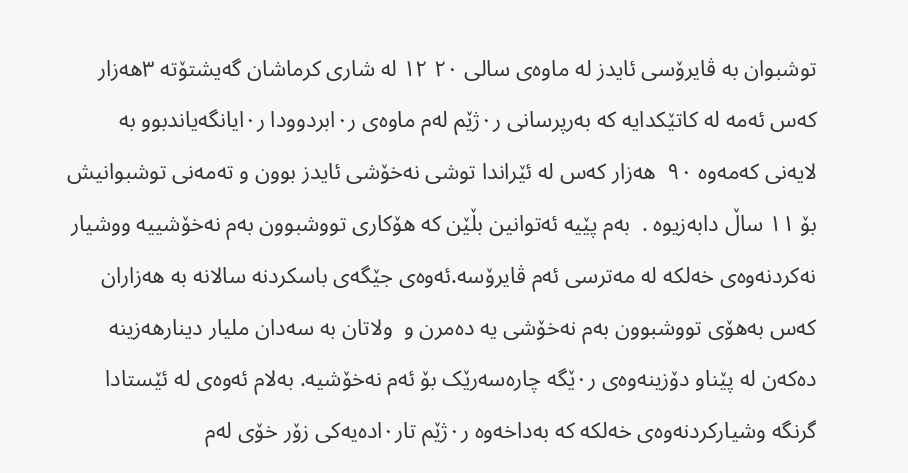توشبوان به‌‌‌ ڤایرۆسى ئایدز له‌‌‌ ماوه‌‌‌ى سالى ٢٠ ١٢ له‌‌‌ شارى کرماشان گه‌‌‌یشتۆته‌‌‌ ٣هه‌‌‌زار که‌‌‌س ئه‌‌‌مه‌‌‌ له‌‌‌ کاتێکدایه‌‌‌ که‌‌‌ به‌‌‌رپرسانى ر٠ژێم له‌‌‌م ماوه‌‌‌ى ر٠ابردوودا ر٠ایانگه‌‌‌یاندبوو به‌‌‌ لایه‌‌‌نى که‌‌‌مه‌‌‌وه‌‌‌ ٩٠  هه‌‌‌زار که‌‌‌س له‌‌‌ ئێراندا توشى نه‌‌‌خۆشى ئایدز بوون و ته‌‌‌مه‌‌‌نى توشبوانیش بۆ ١١ ساڵ دابه‌‌‌زیوه‌‌‌ .  به‌‌‌م پێیه‌‌‌ ئه‌‌‌توانین بڵێن که‌‌‌ هۆکارى تووشبوون به‌‌‌م نه‌‌‌خۆشییه‌‌‌ ووشیار نه‌‌‌کردنه‌‌‌وه‌‌‌ى خه‌‌‌لکه‌‌‌ له‌‌‌ مه‌‌‌ترسى ئه‌‌‌م ڤایرۆسه‌‌‌.ئه‌‌‌وه‌‌‌ى جێگه‌‌‌ى باسکردنه‌‌‌ سالانه‌‌‌ به‌‌‌ هه‌‌‌زاران که‌‌‌س به‌‌‌هۆى تووشبوون به‌‌‌م نه‌‌‌خۆشى یه‌‌‌ ده‌‌‌مرن و  ولاتان به‌‌‌ سه‌‌‌دان ملیار دینارهه‌‌‌زینه‌‌‌ ده‌‌‌که‌‌‌ن له‌‌‌ پێناو دۆزینه‌‌‌وه‌‌‌ى ر٠ێگه‌‌‌ چاره‌‌‌سه‌‌‌رێک بۆ ئه‌‌‌م نه‌‌‌خۆشیه‌‌‌. به‌‌‌لام ئه‌‌‌وه‌‌‌ى له‌‌‌ ئێستادا گرنگه‌‌‌ وشیارکردنه‌‌‌وه‌‌‌ى خه‌‌‌لکه‌‌‌ که‌‌‌ به‌‌‌داخه‌‌‌وه‌‌‌ ر٠ژێم تار٠اده‌‌‌یه‌‌‌کى زۆر خۆى له‌‌‌م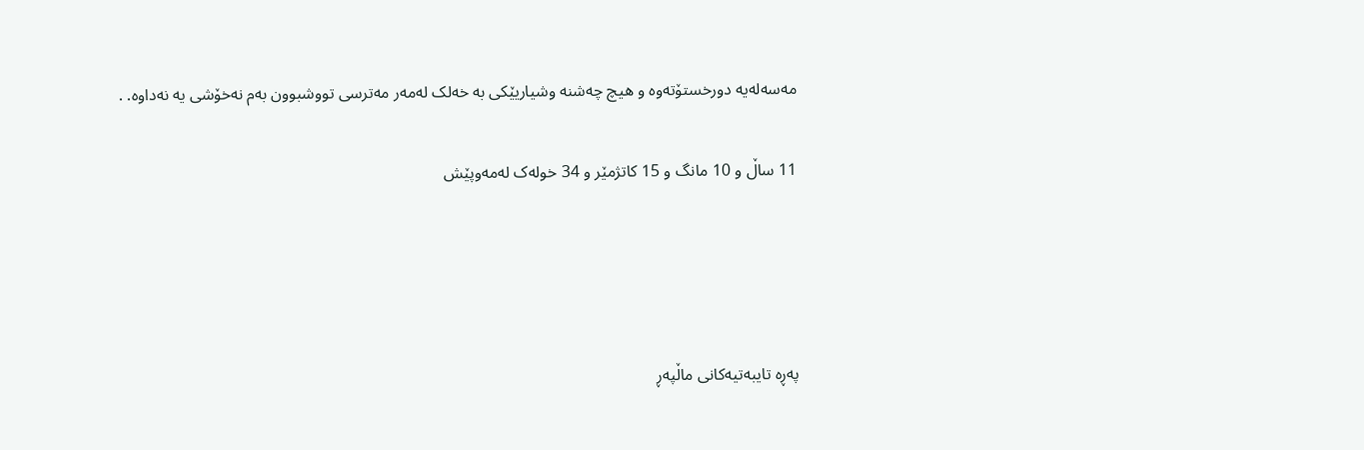مه‌‌‌سه‌‌‌له‌‌‌یه‌‌‌ دورخستۆته‌‌‌وه‌‌‌ و هیچ چه‌‌‌شنه‌‌‌ وشیاریێکى به‌‌‌ خه‌‌‌لک له‌‌‌مه‌‌‌ر مه‌‌‌ترسى تووشبوون به‌‌‌م نه‌‌‌خۆشى یه‌‌‌ نه‌‌‌داوه‌‌‌. .

11 ساڵ و 10 مانگ و 15 کاتژمێر و 34 خوله‌ک له‌مه‌وپێش‌




په‌ڕه‌ تایبه‌تیه‌کانی ماڵپه‌ڕ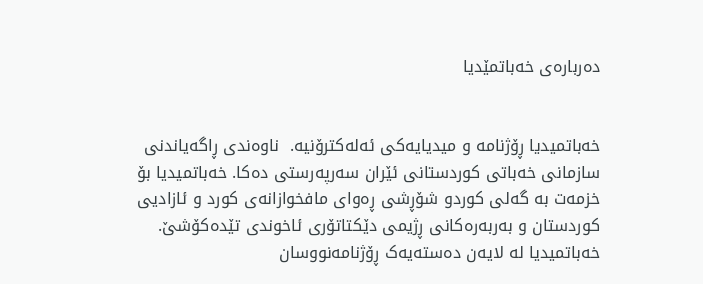ده‌رباره‌ی خه‌باتمێدیا


خه‌باتمیدیا ڕۆژنامه‌ و میدیایه‌کی ئه‌له‌کترۆنیه‌.  ناوه‌ندی ڕاگه‌یاندنی سازمانی خه‌باتی کوردستانی ئێران سەرپەرستی دەکا. خەباتمیدیا بۆ خزمەت بە گەلی کوردو شۆڕشی ڕەوای مافخوازانەی کورد و ئازادیی کوردستان و بەربەرەکانی ڕژیمی دێکتاتۆری ئاخوندی تێدەکۆشێ.  خەباتمیدیا لە لایەن دەستەیەک ڕۆژنامه‌نووسان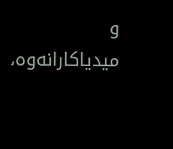و میدیاکارانه‌وه‌،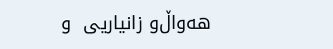هه‌واڵ‌و زانیاریی  و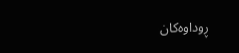ڕوداوه‌کان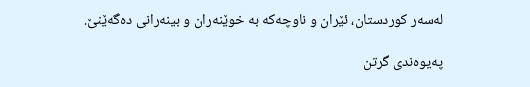له‌سه‌ر کوردستان، ئێران و ناوچه‌که‌ به‌ خوێنەران و بینەرانی دەگەێنێ.

په‌یوه‌ندی گرتن